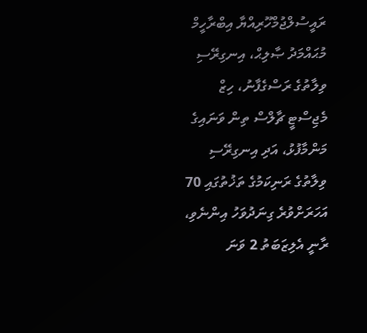ރައީސުލްޖުމްހޫރިއްޔާ އިބްރާހީމް މުޙައްމަދު ޞާލިޙް، އިނގިރޭސި ވިލާތުގެ ރަސްގެފާނު، ހިޒް މެޖިސްޓީ ޗާލްސް ތިން ވަނައިގެ މަންމާފުޅު، އަދި އިނގިރޭސި ވިލާތުގެ ރަނިކަމުގެ ތަޚުތުގައި 70 އަހަރަށްވުރެ ގިނަދުވަހު އިންނެވި، ރާނީ އެލިޒަބަތު 2 ވަނަ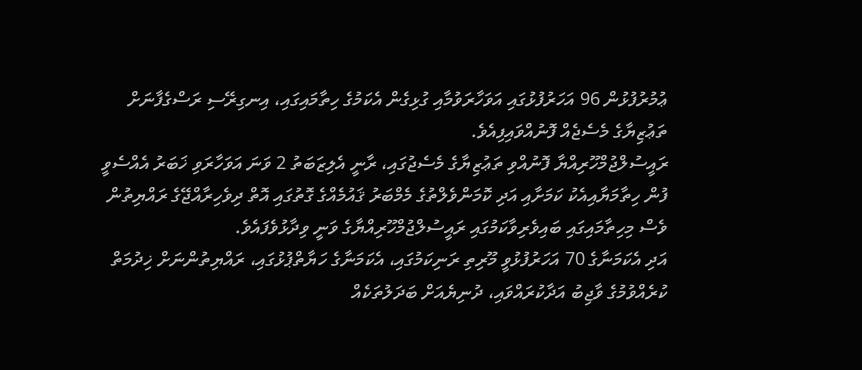ޢުމުރުފުޅުން 96 އަހަރުފުޅުގައި އަވަހާރަވުމާއި ގުޅިގެން އެކަމުގެ ހިތާމައިގައި، އިނގިރޭސި ރަސްގެފާނަށް ތަޢުޒިޔާގެ މެސެޖެއް ފޮނުއްވައިފިއެވެ.
ރައީސުލްޖުމްހޫރިއްޔާ ފޮނުއްވި ތަޢުޒިޔާގެ މެސެޖުގައި، ރާނީ އެލިޒަބަތު 2 ވަނަ އަވަހާރަވި ޚަބަރު އެއްސެވީ ފުން ހިތާމަޔާއިއެކު ކަމަށާއި އަދި ކޮމަންވެލްތުގެ މެމްބަރު ޤައުމެއްގެ ގޮތުގައި އޮތް ދިވެހިރާއްޖޭގެ ރައްޔިތުން ވެސް މިހިތާމައިގައި ބައިވެރިވާކަމުގައި ރައީސުލްޖުމްހޫރިއްޔާގެ ވަނީ ވިދާޅުވެފައެވެ.
އަދި އެކަމަނާގެ 70 އަހަރުފުޅުވީ މޫރިތި ރަނިކަމުގައި، އެކަމަނާގެ ހަޔާތްޕުޅުގައި، ރައްޔިތުންނަށް ޚިދުމަތް ކުރެއްވުމުގެ ވާޖިބު އަދާކުރައްވައި، ދުނިޔެއަށް ބަދަލުތަކެއް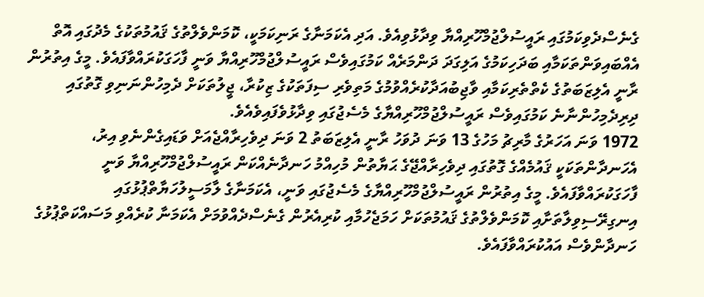ގެނެސްދެވިކަމުގައި ރައީސުލްޖުމްހޫރިއްޔާ ވިދާޅުވިއެވެ. އަދި އެކަމަނާގެ ރަނިކަމަކީ، ކޮމަންވެލްތުގެ ޤައުމުތަކުގެ މެދުގައި އޮތް އެއްބައިވަންތަކަމާއި ބަދަހިކަމުގެ އަލިގަދަ ދަންމަރެއް ކަމުގައިވެސް ރައީސުލްޖުމްހޫރިއްޔާ ވަނީ ފާހަގަކުރައްވާފައެވެ. މީގެ އިތުރުން ރާނީ އެލިޒަބަތުގެ ކެތްތެރިކަމާއި ވާޖިބުއަދާކުރެއްވުމުގެ މަތިވެރި ސިފަތަކުގެ ޒިކުރާ، ޖީލުތަކަށް ދެމިހުންނަނިވި ގޮތުގައި ދިރިދެމިހުންނާނެ ކަމުގައިވެސް ރައީސުލްޖުމްހޫރިއްޔާގެ މެސެޖުގައި ވިދާޅުވެފައިވެއެވެ.
1972 ވަނަ އަހަރުގެ މާރިޗު މަހުގެ 13 ވަނަ ދުވަހު ރާނީ އެލިޒަބަތު 2 ވަނަ ދިވެހިރާއްޖެއަށް ވަޑައިގެންނެވި އިރު، އެހަނދާންތަކަކީ ޤައުމެއްގެ ގޮތުގައި ދިވެހިރާއްޖޭގެ ޙަޔާތުން މުހިއްމު ހަނދާނެއްކަން ރައީސުލްޖުމްހޫރިއްޔާ ވަނީ ފާހަގަކުރައްވާފައެވެ. މީގެ އިތުރުން ރައީސުލްޖުމްހޫރިއްޔާގެ މެސެޖުގައި ވަނީ، އެކަމަނާގެ ލާމަސީލުހަޔާތްޕުޅުގައި އިނގިރޭސިވިލާތަށާއި ކޮމަންވެލްތުގެ ޤައުމުތަކަށް ހަމަޖެހުމާއި ކުރިއެރުން ގެނެސްދެއްވުމަށް އެކަމަނާ ކުރެއްވި މަސައްކަތްޕުޅުގެ ހަނދާންވެސް އައުކުރައްވާފައެވެ.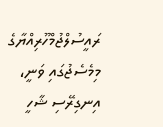ރައީސުލްޖުމްހޫރިއްޔާގެ މިމެސެޖުގައި ވަނީ، އިނގިރޭސި ޝާހީ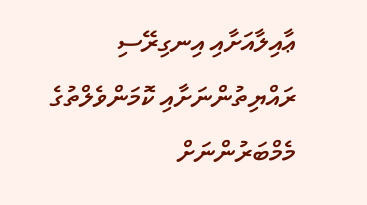ޢާއިލާއަށާއި އިނގިރޭސި ރައްޔިތުންނަށާއި ކޮމަންވެލްތުގެ މެމްބަރުންނަށް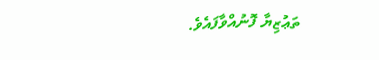ތަޢުޒިޔާ ފޮނުއްވާފައެވެ.